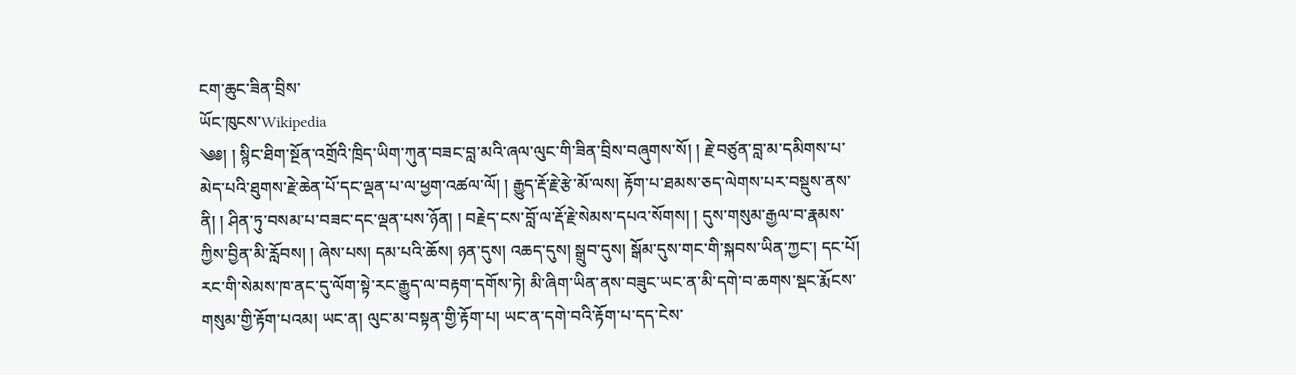ངག་ཆུང་ཟིན་བྲིས་
ཡོང་ཁུངས་Wikipedia
༄༅། ། སྙིང་ཐིག་སྔོན་འགྲོའི་ཁྲིད་ཡིག་ཀུན་བཟང་བླ་མའི་ཞལ་ལུང་གི་ཟིན་བྲིས་བཞུགས་སོ། ། རྗེ་བཙུན་བླ་མ་དམིགས་པ་མེད་པའི་ཐུགས་རྗེ་ཆེན་པོ་དང་ལྡན་པ་ལ་ཕྱག་འཚལ་ལོ། ། རྒྱུད་རྡོ་རྗེ་རྩེ་མོ་ལས། རྟོག་པ་ཐམས་ཅད་ལེགས་པར་བསྡུས་ནས་ནི། ། ཤིན་ཏུ་བསམ་པ་བཟང་དང་ལྡན་པས་ཉོན། ། བརྗེད་ངས་བློ་ལ་རྡོ་རྗེ་སེམས་དཔའ་སོགས། ། དུས་གསུམ་རྒྱལ་བ་རྣམས་ཀྱིས་བྱིན་མི་རློབས། ། ཞེས་པས། དམ་པའི་ཆོས། ཉན་དུས། འཆད་དུས། སྒྲུབ་དུས། སྒོམ་དུས་གང་གི་སྐབས་ཡིན་ཀྱང་། དང་པོ། རང་གི་སེམས་ཁ་ནང་དུ་ལོག་སྟེ་རང་རྒྱུད་ལ་བརྟག་དགོས་ཏེ། མི་ཞིག་ཡིན་ནས་བཟུང་ཡང་ན་མི་དགེ་བ་ཆགས་སྡང་རྨོངས་གསུམ་གྱི་རྟོག་པའམ། ཡང་ན། ལུང་མ་བསྟན་གྱི་རྟོག་པ། ཡང་ན་དགེ་བའི་རྟོག་པ་དད་ངེས་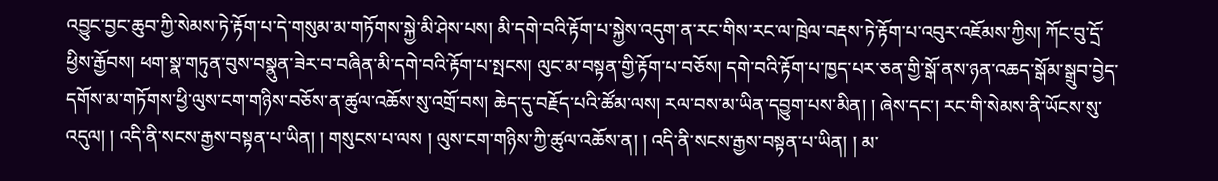འབྱུང་བྱང་ཆུབ་ཀྱི་སེམས་ཏེ་རྟོག་པ་དེ་གསུམ་མ་གཏོགས་སྐྱེ་མི་ཤེས་པས། མི་དགེ་བའི་རྟོག་པ་སྐྱེས་འདུག་ན་རང་གིས་རང་ལ་ཁྲེལ་བརྡས་ཏེ་རྟོག་པ་འབུར་འཇོམས་ཀྱིས། ཀོང་བུ་དྲོ་ཕྱིས་རྒྱོབས། ཕག་སྣ་གཏུན་བུས་བསྣུན་ཟེར་བ་བཞིན་མི་དགེ་བའི་རྟོག་པ་སྤངས། ལུང་མ་བསྟན་གྱི་རྟོག་པ་བཅོས། དགེ་བའི་རྟོག་པ་ཁྱད་པར་ཅན་གྱི་སྒོ་ནས་ཉན་འཆད་སྒོམ་སྒྲུབ་བྱེད་དགོས་མ་གཏོགས་ཕྱི་ལུས་ངག་གཉིས་བཅོས་ན་ཚུལ་འཆོས་སུ་འགྲོ་བས། ཆེད་དུ་བརྗོད་པའི་ཚོམ་ལས། རལ་བས་མ་ཡིན་དབྱུག་པས་མིན། ། ཞེས་དང་། རང་གི་སེམས་ནི་ཡོངས་སུ་འདུལ། ། འདི་ནི་སངས་རྒྱས་བསྟན་པ་ཡིན། ། གསུངས་པ་ལས ། ལུས་ངག་གཉིས་ཀྱི་ཚུལ་འཆོས་ན། ། འདི་ནི་སངས་རྒྱས་བསྟན་པ་ཡིན། ། མ་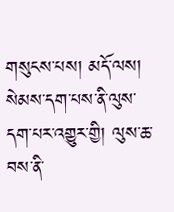གསུངས་པས། མདོ་ལས། སེམས་དག་པས་ནི་ལུས་དག་པར་འགྱུར་གྱི། ལུས་ཆ་བས་ནི་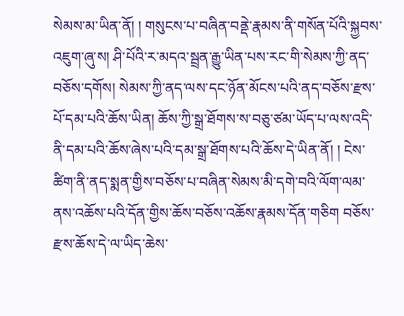སེམས་མ་ཡིན་ནོ། ། གསུངས་པ་བཞིན་བནྡེ་རྣམས་ནི་གསོན་པོའི་སྐྱབས་འཇུག་ཞུ་ས། ཤི་པོའི་ར་མདའ་སྦྲན་རྒྱུ་ཡིན་པས་རང་གི་སེམས་ཀྱི་ནད་བཅོས་དགོས། སེམས་ཀྱི་ནད་ལས་དང་ཉོན་མོངས་པའི་ནད་བཅོས་རྫས་པོ་དམ་པའི་ཆོས་ཡིན། ཆོས་ཀྱི་སྒྲ་ཐོགས་ས་བཅུ་ཙམ་ཡོད་པ་ལས་འདི་ནི་དམ་པའི་ཆོས་ཞེས་པའི་དམ་སྒྲ་ཐོགས་པའི་ཆོས་དེ་ཡིན་ནོ། ། ངེས་ཚིག་ནི་ནད་སྨན་གྱིས་བཅོས་པ་བཞིན་སེམས་མི་དགེ་བའི་ལོག་ལམ་ནས་འཆོས་པའི་དོན་གྱིས་ཆོས་བཅོས་འཆོས་རྣམས་དོན་གཅིག བཅོས་རྫས་ཆོས་དེ་ལ་ཡིད་ཆེས་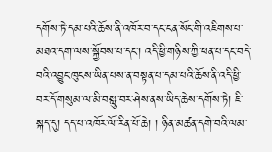དགོས་ཏེ་དམ་པའི་ཆོས་ནི་འཁོར་བ་དང་ངན་སོང་གི་འཇིགས་པ་མཐའ་དག་ལས་སྐྱོབས་པ་དང་། འདི་ཕྱི་གཉིས་ཀྱི་ཕན་པ་དང་བདེ་བའི་འབྱུང་ཁུངས་ཡིན་པས་ན་བསྟན་པ་དམ་པའི་ཆོས་ནི་འདི་ཕྱི་བར་དོ་གསུམ་ལ་མི་བསླུ་བར་ཤེས་ནས་ཡིད་ཆེས་དགོས་ཏེ། ཇི་སྐད་དུ། དད་པ་འཁོར་ལོ་རིན་པོ་ཆེ། ། ཉིན་མཚན་དགེ་བའི་ལམ་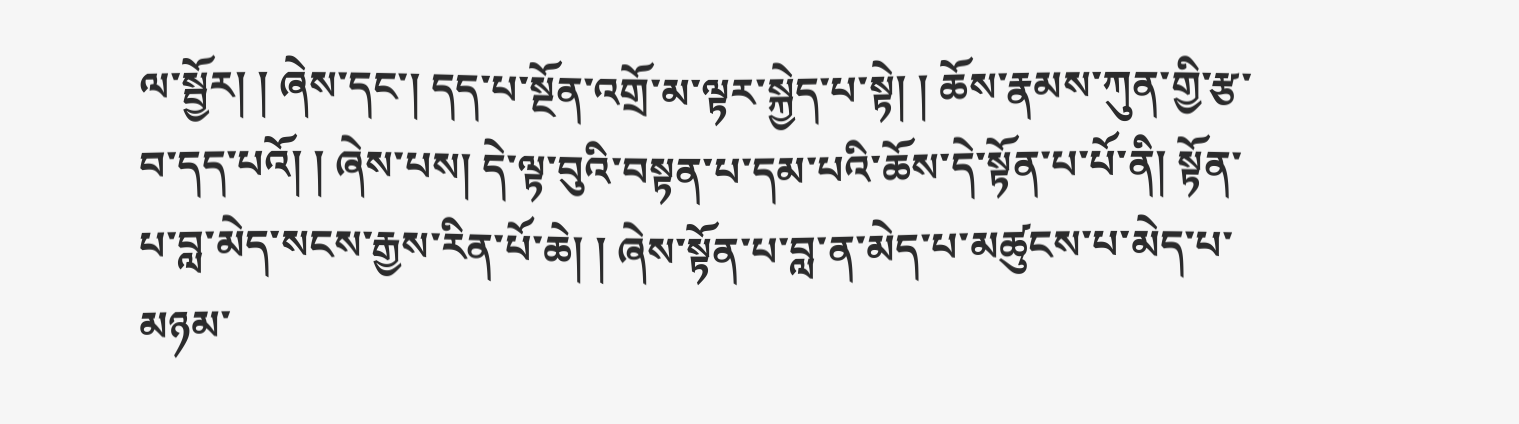ལ་སྦྱོར། ། ཞེས་དང་། དད་པ་སྔོན་འགྲོ་མ་ལྟར་སྐྱེད་པ་སྟེ། ། ཆོས་རྣམས་ཀུན་གྱི་རྩ་བ་དད་པའོ། ། ཞེས་པས། དེ་ལྟ་བུའི་བསྟན་པ་དམ་པའི་ཆོས་དེ་སྟོན་པ་པོ་ནི། སྟོན་པ་བླ་མེད་སངས་རྒྱས་རིན་པོ་ཆེ། ། ཞེས་སྟོན་པ་བླ་ན་མེད་པ་མཚུངས་པ་མེད་པ་མཉམ་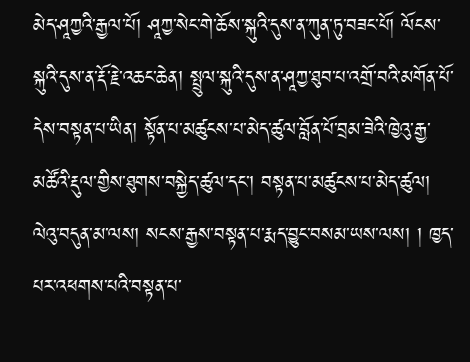མེད་ཤཱཀྱའི་རྒྱལ་པོ། ཤཱཀྱ་སེང་གེ་ཆོས་སྐུའི་དུས་ན་ཀུན་ཏུ་བཟང་པོ། ལོངས་སྐུའི་དུས་ན་རྡོ་རྗེ་འཆང་ཆེན། སྤྲུལ་སྐུའི་དུས་ན་ཤཱཀྱ་ཐུབ་པ་འགྲོ་བའི་མགོན་པོ་དེས་བསྟན་པ་ཡིན། སྟོན་པ་མཚུངས་པ་མེད་ཚུལ་བློན་པོ་བྲམ་ཟེའི་ཁྱེའུ་རྒྱ་མཚོའི་རྡུལ་གྱིས་ཐུགས་བསྐྱེད་ཚུལ་དང་། བསྟན་པ་མཚུངས་པ་མེད་ཚུལ། ལེའུ་བདུན་མ་ལས། སངས་རྒྱས་བསྟན་པ་རྨད་བྱུང་བསམ་ཡས་ལས། ། ཁྱད་པར་འཕགས་པའི་བསྟན་པ་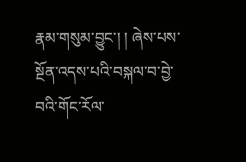རྣམ་གསུམ་བྱུང་། ། ཞེས་པས་སྔོན་འདས་པའི་བསྐལ་བ་བྱེ་བའི་གོང་རོལ་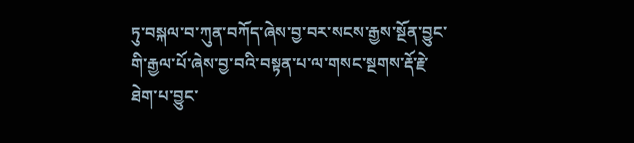ཏུ་བསྐལ་བ་ཀུན་བཀོད་ཞེས་བྱ་བར་སངས་རྒྱས་སྔོན་བྱུང་གི་རྒྱལ་པོ་ཞེས་བྱ་བའི་བསྟན་པ་ལ་གསང་སྔགས་རྡོ་རྗེ་ཐེག་པ་བྱུང་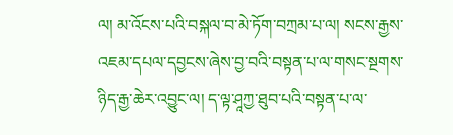ལ། མ་འོངས་པའི་བསྐལ་བ་མེ་ཏོག་བཀྲམ་པ་ལ། སངས་རྒྱས་འཇམ་དཔལ་དབྱངས་ཞེས་བྱ་བའི་བསྟན་པ་ལ་གསང་སྔགས་ཉིད་རྒྱ་ཆེར་འབྱུང་ལ། ད་ལྟ་ཤཱཀྱ་ཐུབ་པའི་བསྟན་པ་ལ་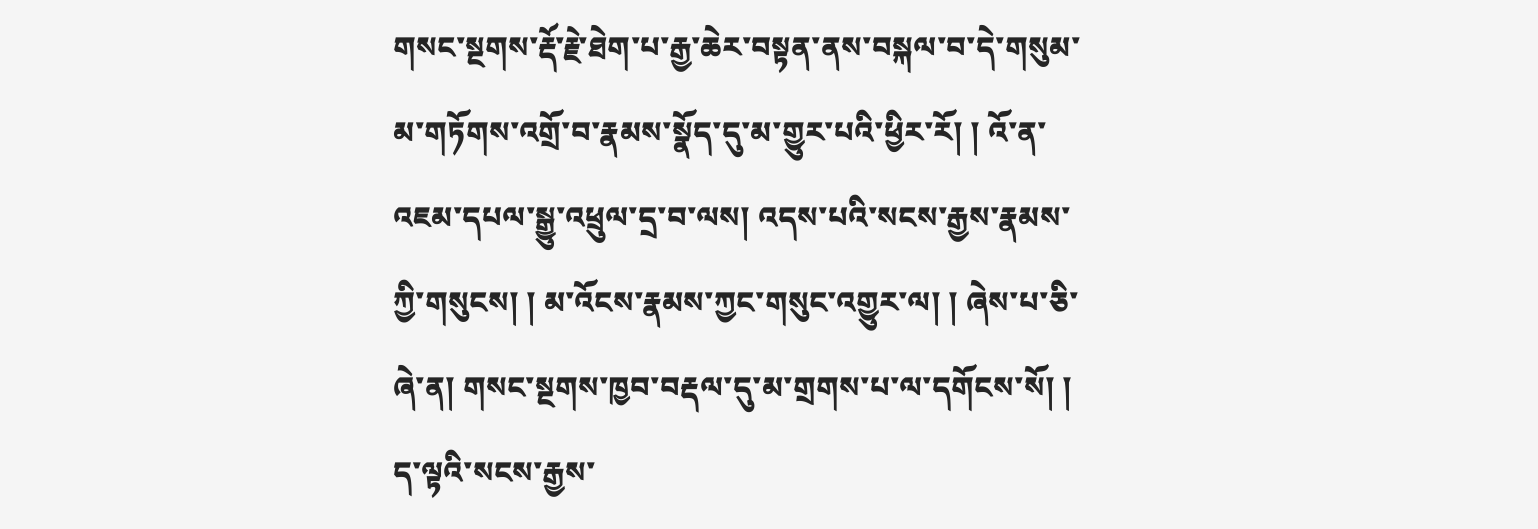གསང་སྔགས་རྡོ་རྗེ་ཐེག་པ་རྒྱ་ཆེར་བསྟན་ནས་བསྐལ་བ་དེ་གསུམ་མ་གཏོགས་འགྲོ་བ་རྣམས་སྣོད་དུ་མ་གྱུར་པའི་ཕྱིར་རོ། ། འོ་ན་འཇམ་དཔལ་སྒྱུ་འཕྲུལ་དྲ་བ་ལས། འདས་པའི་སངས་རྒྱས་རྣམས་ཀྱི་གསུངས། ། མ་འོངས་རྣམས་ཀྱང་གསུང་འགྱུར་ལ། ། ཞེས་པ་ཅི་ཞེ་ན། གསང་སྔགས་ཁྱབ་བརྡལ་དུ་མ་གྲགས་པ་ལ་དགོངས་སོ། ། ད་ལྟའི་སངས་རྒྱས་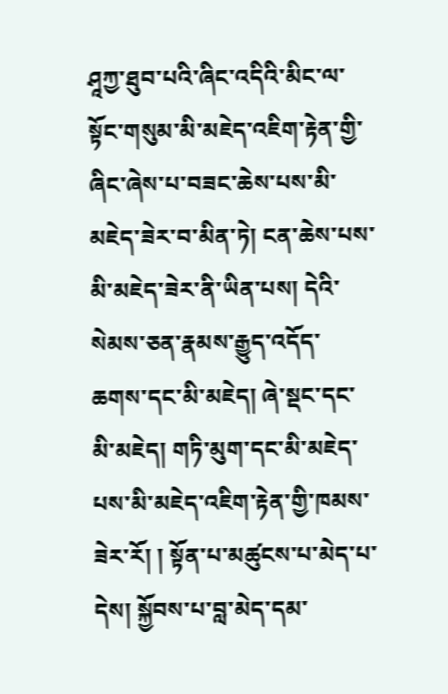ཤཱཀྱ་ཐུབ་པའི་ཞིང་འདིའི་མིང་ལ་སྟོང་གསུམ་མི་མཇེད་འཇིག་རྟེན་གྱི་ཞིང་ཞེས་པ་བཟང་ཆེས་པས་མི་མཇེད་ཟེར་བ་མིན་ཏེ། ངན་ཆེས་པས་མི་མཇེད་ཟེར་ནི་ཡིན་པས། དེའི་སེམས་ཅན་རྣམས་རྒྱུད་འདོད་ཆགས་དང་མི་མཇེད། ཞེ་སྡང་དང་མི་མཇེད། གཏི་མུག་དང་མི་མཇེད་པས་མི་མཇེད་འཇིག་རྟེན་གྱི་ཁམས་ཟེར་རོ། ། སྟོན་པ་མཚུངས་པ་མེད་པ་དེས། སྐྱོབས་པ་བླ་མེད་དམ་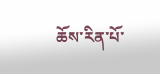ཆོས་རིན་པོ་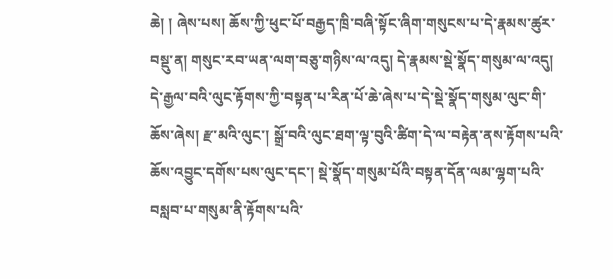ཆེ། ། ཞེས་པས། ཆོས་ཀྱི་ཕུང་པོ་བརྒྱད་ཁྲི་བཞི་སྟོང་ཞིག་གསུངས་པ་དེ་རྣམས་ཚུར་བསྡུ་ན། གསུང་རབ་ཡན་ལག་བཅུ་གཉིས་ལ་འདུ། དེ་རྣམས་སྡེ་སྣོད་གསུམ་ལ་འདུ། དེ་རྒྱལ་བའི་ལུང་རྟོགས་ཀྱི་བསྟན་པ་རིན་པོ་ཆེ་ཞེས་པ་དེ་སྡེ་སྣོད་གསུམ་ལུང་གི་ཆོས་ཞེས། རྫ་མའི་ལུང་། སྒྲོ་བའི་ལུང་ཐག་ལྟ་བུའི་ཚིག་དེ་ལ་བརྟེན་ནས་རྟོགས་པའི་ཆོས་འབྱུང་དགོས་པས་ལུང་དང་། སྡེ་སྣོད་གསུམ་པོའི་བསྟན་དོན་ལམ་ལྷག་པའི་བསླབ་པ་གསུམ་ནི་རྟོགས་པའི་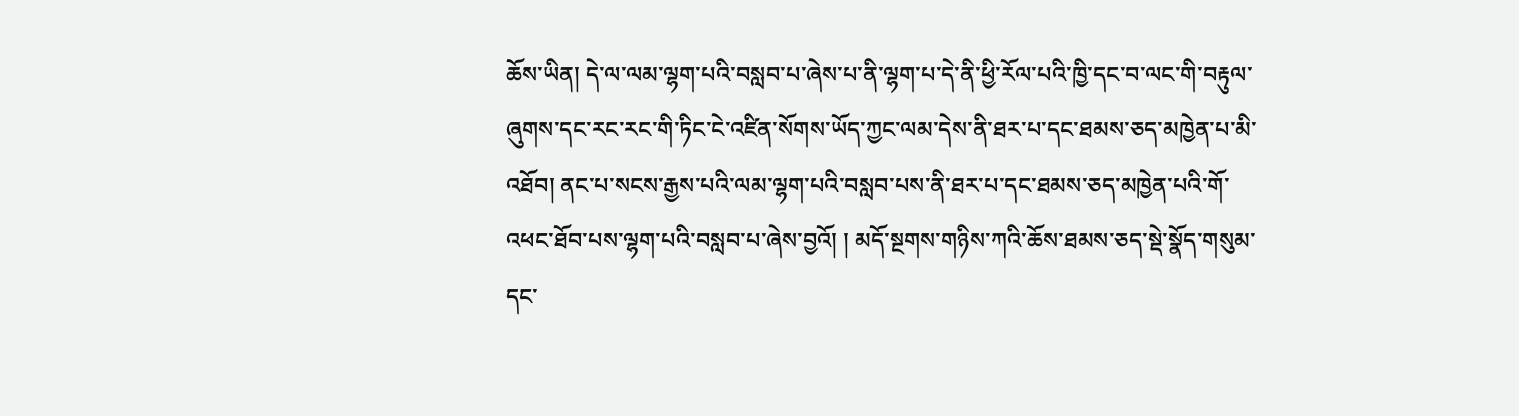ཆོས་ཡིན། དེ་ལ་ལམ་ལྷག་པའི་བསླབ་པ་ཞེས་པ་ནི་ལྷག་པ་དེ་ནི་ཕྱི་རོལ་པའི་ཁྱི་དང་བ་ལང་གི་བརྟུལ་ཞུགས་དང་རང་རང་གི་ཏིང་ངེ་འཛིན་སོགས་ཡོད་ཀྱང་ལམ་དེས་ནི་ཐར་པ་དང་ཐམས་ཅད་མཁྱེན་པ་མི་འཐོབ། ནང་པ་སངས་རྒྱས་པའི་ལམ་ལྷག་པའི་བསླབ་པས་ནི་ཐར་པ་དང་ཐམས་ཅད་མཁྱེན་པའི་གོ་འཕང་ཐོབ་པས་ལྷག་པའི་བསླབ་པ་ཞེས་བྱའོ། ། མདོ་སྔགས་གཉིས་ཀའི་ཆོས་ཐམས་ཅད་སྡེ་སྣོད་གསུམ་དང་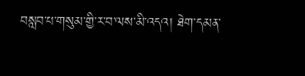བསླབ་པ་གསུམ་གྱི་ར་བ་ལས་མི་འདའ། ཐེག་དམན་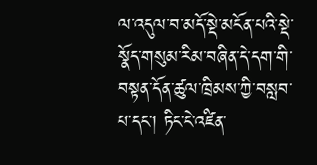ལ་འདུལ་བ་མདོ་སྡེ་མངོན་པའི་སྡེ་སྣོད་གསུམ་རིམ་བཞིན་དེ་དག་གི་བསྟན་དོན་ཚུལ་ཁྲིམས་ཀྱི་བསླབ་པ་དང་། ཏིང་ངེ་འཛིན་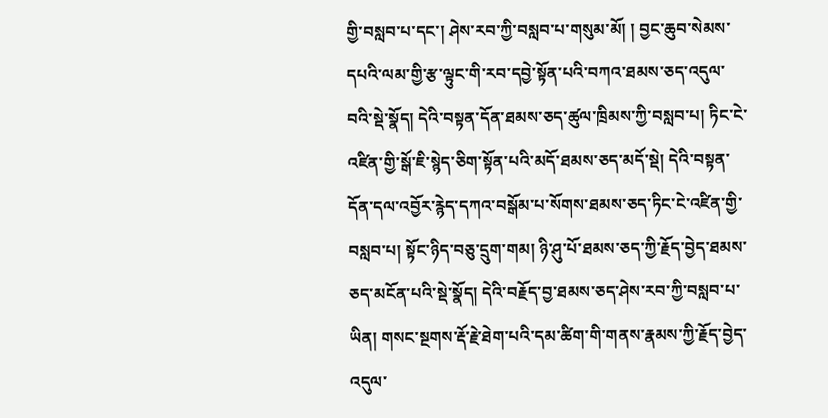གྱི་བསླབ་པ་དང་། ཤེས་རབ་ཀྱི་བསླབ་པ་གསུམ་མོ། ། བྱང་ཆུབ་སེམས་དཔའི་ལམ་གྱི་རྩ་ལྟུང་གི་རབ་དབྱེ་སྟོན་པའི་བཀའ་ཐམས་ཅད་འདུལ་བའི་སྡེ་སྣོད། དེའི་བསྟན་དོན་ཐམས་ཅད་ཚུལ་ཁྲིམས་ཀྱི་བསླབ་པ། ཏིང་ངེ་འཛིན་གྱི་སྒོ་ཇི་སྙེད་ཅིག་སྟོན་པའི་མདོ་ཐམས་ཅད་མདོ་སྡེ། དེའི་བསྟན་དོན་དལ་འབྱོར་རྙེད་དཀའ་བསྒོམ་པ་སོགས་ཐམས་ཅད་ཏིང་ངེ་འཛིན་གྱི་བསླབ་པ། སྟོང་ཉིད་བཅུ་དྲུག་གམ། ཉི་ཤུ་པོ་ཐམས་ཅད་ཀྱི་རྗོད་བྱེད་ཐམས་ཅད་མངོན་པའི་སྡེ་སྣོད། དེའི་བརྗོད་བྱ་ཐམས་ཅད་ཤེས་རབ་ཀྱི་བསླབ་པ་ཡིན། གསང་སྔགས་རྡོ་རྗེ་ཐེག་པའི་དམ་ཚིག་གི་གནས་རྣམས་ཀྱི་རྗོད་བྱེད་འདུལ་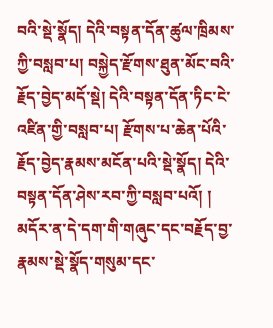བའི་སྡེ་སྣོད། དེའི་བསྟན་དོན་ཚུལ་ཁྲིམས་ཀྱི་བསླབ་པ། བསྐྱེད་རྫོགས་ཐུན་མོང་བའི་རྗོད་བྱེད་མདོ་སྡེ། དེའི་བསྟན་དོན་ཏིང་ངེ་འཛིན་གྱི་བསླབ་པ། རྫོགས་པ་ཆེན་པོའི་རྗོད་བྱེད་རྣམས་མངོན་པའི་སྡེ་སྣོད། དེའི་བསྟན་དོན་ཤེས་རབ་ཀྱི་བསླབ་པའོ། ། མདོར་ན་དེ་དག་གི་གཞུང་དང་བརྗོད་བྱ་རྣམས་སྡེ་སྣོད་གསུམ་དང་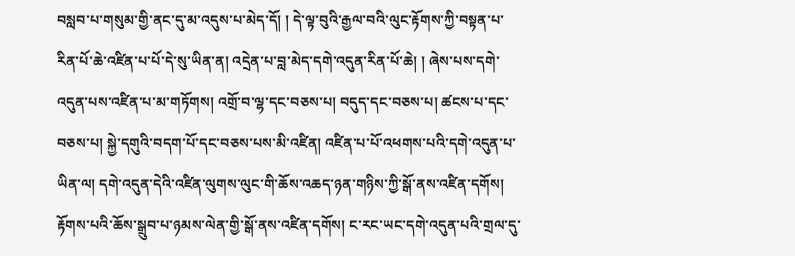བསླབ་པ་གསུམ་གྱི་ནང་དུ་མ་འདུས་པ་མེད་དོ། ། དེ་ལྟ་བུའི་རྒྱལ་བའི་ལུང་རྟོགས་ཀྱི་བསྟན་པ་རིན་པོ་ཆེ་འཛིན་པ་པོ་དེ་སུ་ཡིན་ན། འདྲེན་པ་བླ་མེད་དགེ་འདུན་རིན་པོ་ཆེ། ། ཞེས་པས་དགེ་འདུན་པས་འཛིན་པ་མ་གཏོགས། འགྲོ་བ་ལྷ་དང་བཅས་པ། བདུད་དང་བཅས་པ། ཚངས་པ་དང་བཅས་པ། སྐྱེ་དགུའི་བདག་པོ་དང་བཅས་པས་མི་འཛིན། འཛིན་པ་པོ་འཕགས་པའི་དགེ་འདུན་པ་ཡིན་ལ། དགེ་འདུན་དེའི་འཛིན་ལུགས་ལུང་གི་ཆོས་འཆད་ཉན་གཉིས་ཀྱི་སྒོ་ནས་འཛིན་དགོས། རྟོགས་པའི་ཆོས་སྒྲུབ་པ་ཉམས་ལེན་གྱི་སྒོ་ནས་འཛིན་དགོས། ང་རང་ཡང་དགེ་འདུན་པའི་གྲལ་དུ་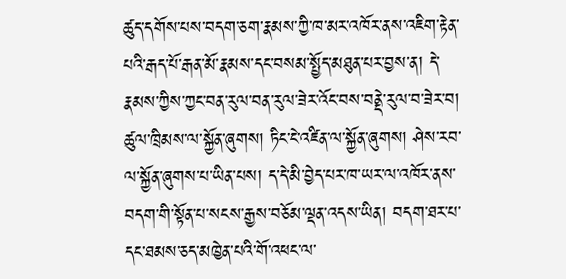ཚུད་དགོས་པས་བདག་ཅག་རྣམས་ཀྱི་ཁ་མར་འཁོར་ནས་འཇིག་རྟེན་པའི་རྒད་པོ་རྒན་མོ་རྣམས་དང་བསམ་སྤྱོད་མཐུན་པར་བྱས་ན། དེ་རྣམས་ཀྱིས་ཀྱང་བན་རུལ་བན་རུལ་ཟེར་འོང་བས་བནྡེ་རུལ་བ་ཟེར་བ། ཚུལ་ཁྲིམས་ལ་སྐྱོན་ཞུགས། ཏིང་ངེ་འཛིན་ལ་སྐྱོན་ཞུགས། ཤེས་རབ་ལ་སྐྱོན་ཞུགས་པ་ཡིན་པས། ད་དེ་མི་བྱེད་པར་ཁ་ཡར་ལ་འཁོར་ནས་བདག་གི་སྟོན་པ་སངས་རྒྱས་བཅོམ་ལྡན་འདས་ཡིན། བདག་ཐར་པ་དང་ཐམས་ཅད་མཁྱེན་པའི་གོ་འཕང་ལ་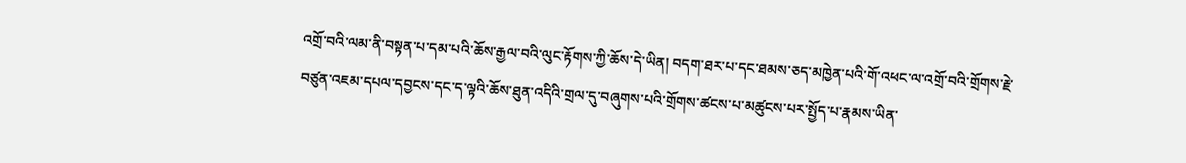འགྲོ་བའི་ལམ་ནི་བསྟན་པ་དམ་པའི་ཆོས་རྒྱལ་བའི་ལུང་རྟོགས་ཀྱི་ཆོས་དེ་ཡིན། བདག་ཐར་པ་དང་ཐམས་ཅད་མཁྱེན་པའི་གོ་འཕང་ལ་འགྲོ་བའི་གྲོགས་རྗེ་བཙུན་འཇམ་དཔལ་དབྱངས་དང་ད་ལྟའི་ཆོས་ཐུན་འདིའི་གྲལ་དུ་བཞུགས་པའི་གྲོགས་ཚངས་པ་མཚུངས་པར་སྤྱོད་པ་རྣམས་ཡིན་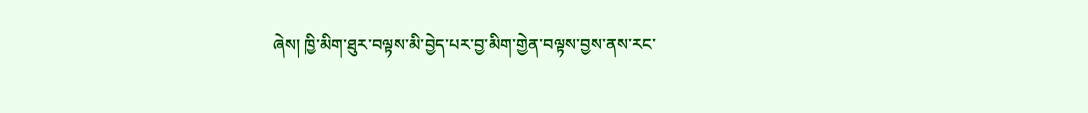ཞེས། ཁྱི་མིག་ཐུར་བལྟས་མི་བྱེད་པར་བྱ་མིག་གྱེན་བལྟས་བྱས་ནས་རང་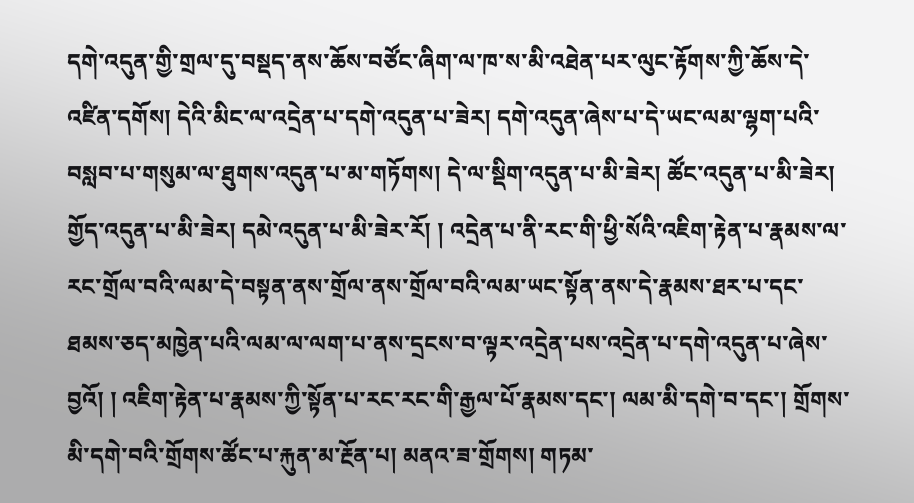དགེ་འདུན་གྱི་གྲལ་དུ་བསྡད་ནས་ཆོས་བཙོང་ཞིག་ལ་ཁ་ས་མི་འཐེན་པར་ལུང་རྟོགས་ཀྱི་ཆོས་དེ་འཛིན་དགོས། དེའི་མིང་ལ་འདྲེན་པ་དགེ་འདུན་པ་ཟེར། དགེ་འདུན་ཞེས་པ་དེ་ཡང་ལམ་ལྷག་པའི་བསླབ་པ་གསུམ་ལ་ཐུགས་འདུན་པ་མ་གཏོགས། དེ་ལ་སྡིག་འདུན་པ་མི་ཟེར། ཚོང་འདུན་པ་མི་ཟེར། གྱོད་འདུན་པ་མི་ཟེར། དམེ་འདུན་པ་མི་ཟེར་རོ། ། འདྲེན་པ་ནི་རང་གི་ཕྱི་སོའི་འཇིག་རྟེན་པ་རྣམས་ལ་རང་གྲོལ་བའི་ལམ་དེ་བསྟན་ནས་གྲོལ་ནས་གྲོལ་བའི་ལམ་ཡང་སྟོན་ནས་དེ་རྣམས་ཐར་པ་དང་ཐམས་ཅད་མཁྱེན་པའི་ལམ་ལ་ལག་པ་ནས་དྲངས་བ་ལྟར་འདྲེན་པས་འདྲེན་པ་དགེ་འདུན་པ་ཞེས་བྱའོ། ། འཇིག་རྟེན་པ་རྣམས་ཀྱི་སྟོན་པ་རང་རང་གི་རྒྱལ་པོ་རྣམས་དང་། ལམ་མི་དགེ་བ་དང་། གྲོགས་མི་དགེ་བའི་གྲོགས་ཚོང་པ་རྐུན་མ་རྔོན་པ། མནའ་ཟ་གྲོགས། གཏམ་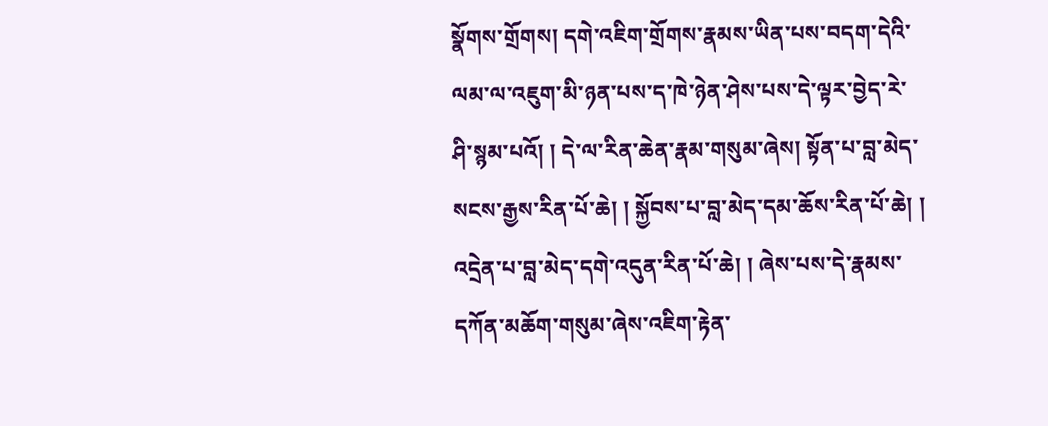སྣོགས་གྲོགས། དགེ་འཇིག་གྲོགས་རྣམས་ཡིན་པས་བདག་དེའི་ལམ་ལ་འཇུག་མི་ཉན་པས་ད་ཁེ་ཉེན་ཤེས་པས་དེ་ལྟར་བྱེད་རེ་ཤི་སྙམ་པའོ། ། དེ་ལ་རིན་ཆེན་རྣམ་གསུམ་ཞེས། སྟོན་པ་བླ་མེད་སངས་རྒྱས་རིན་པོ་ཆེ། ། སྐྱོབས་པ་བླ་མེད་དམ་ཆོས་རིན་པོ་ཆེ། ། འདྲེན་པ་བླ་མེད་དགེ་འདུན་རིན་པོ་ཆེ། ། ཞེས་པས་དེ་རྣམས་དཀོན་མཆོག་གསུམ་ཞེས་འཇིག་རྟེན་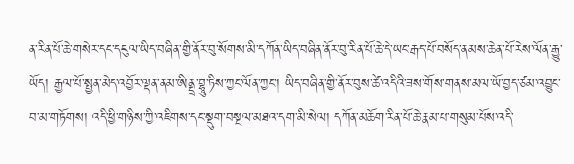ན་རིན་པོ་ཆེ་གསེར་དང་དངུལ་ཡིད་བཞིན་གྱི་ནོར་བུ་སོགས་མི་དཀོན་ཡིད་བཞིན་ནོར་བུ་རིན་པོ་ཆེ་དེ་ཡང་རྒད་པོ་བསོད་ནམས་ཆེན་པོ་རེས་ལོན་རྒྱུ་ཡོད། རྒྱལ་པོ་སྤྱན་མེད་འབྱོར་ལྡན་ནམ་ཨིནྡྲ་བྷཱུ་ཏིས་ཀྱང་ལོན་ཀྱང་། ཡིད་བཞིན་གྱི་ནོར་བུས་ཚེ་འདིའི་ཟས་གོས་གནས་མལ་ཡོ་བྱད་ཙམ་འབྱུང་བ་མ་གཏོགས། འདི་ཕྱི་གཉིས་ཀྱི་འཇིགས་དང་སྡུག་བསྔལ་མཐའ་དག་མི་སེལ། དཀོན་མཆོག་རིན་པོ་ཆེ་རྣམ་པ་གསུམ་པོས་འདི་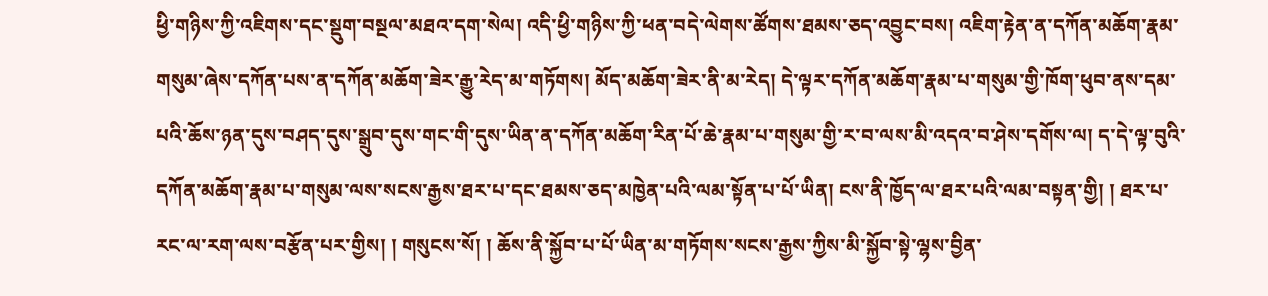ཕྱི་གཉིས་ཀྱི་འཇིགས་དང་སྡུག་བསྔལ་མཐའ་དག་སེལ། འདི་ཕྱི་གཉིས་ཀྱི་ཕན་བདེ་ལེགས་ཚོགས་ཐམས་ཅད་འབྱུང་བས། འཇིག་རྟེན་ན་དཀོན་མཆོག་རྣམ་གསུམ་ཞེས་དཀོན་པས་ན་དཀོན་མཆོག་ཟེར་རྒྱུ་རེད་མ་གཏོགས། མོད་མཆོག་ཟེར་ནི་མ་རེད། དེ་ལྟར་དཀོན་མཆོག་རྣམ་པ་གསུམ་གྱི་ཁོག་ཕུབ་ནས་དམ་པའི་ཆོས་ཉན་དུས་བཤད་དུས་སྒྲུབ་དུས་གང་གི་དུས་ཡིན་ན་དཀོན་མཆོག་རིན་པོ་ཆེ་རྣམ་པ་གསུམ་གྱི་ར་བ་ལས་མི་འདའ་བ་ཤེས་དགོས་ལ། ད་དེ་ལྟ་བུའི་དཀོན་མཆོག་རྣམ་པ་གསུམ་ལས་སངས་རྒྱས་ཐར་པ་དང་ཐམས་ཅད་མཁྱེན་པའི་ལམ་སྟོན་པ་པོ་ཡིན། ངས་ནི་ཁྱོད་ལ་ཐར་པའི་ལམ་བསྟན་གྱི། ། ཐར་པ་རང་ལ་རག་ལས་བརྩོན་པར་གྱིས། ། གསུངས་སོ། ། ཆོས་ནི་སྐྱོབ་པ་པོ་ཡིན་མ་གཏོགས་སངས་རྒྱས་ཀྱིས་མི་སྐྱོབ་སྟེ་ལྷས་བྱིན་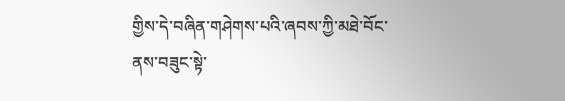གྱིས་དེ་བཞིན་གཤེགས་པའི་ཞབས་ཀྱི་མཐེ་བོང་ནས་བཟུང་སྟེ་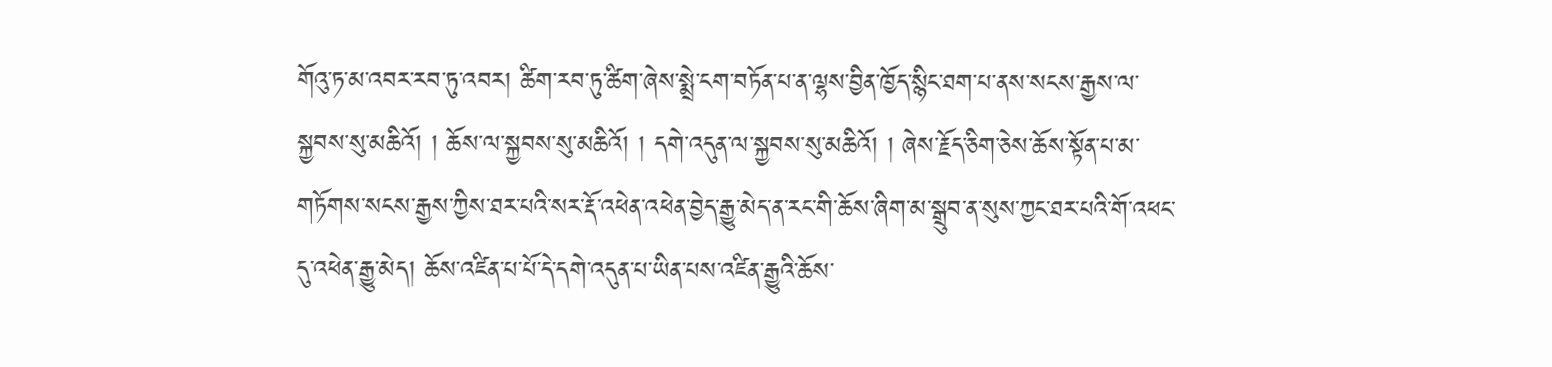གོའུ་ཏ་མ་འབར་རབ་ཏུ་འབར། ཚིག་རབ་ཏུ་ཚིག་ཞེས་སྨྲེ་ངག་བཏོན་པ་ན་ལྷས་བྱིན་ཁྱོད་སྙིང་ཐག་པ་ནས་སངས་རྒྱས་ལ་སྐྱབས་སུ་མཆིའོ། ། ཆོས་ལ་སྐྱབས་སུ་མཆིའོ། ། དགེ་འདུན་ལ་སྐྱབས་སུ་མཆིའོ། ། ཞེས་རྗོད་ཅིག་ཅེས་ཆོས་སྟོན་པ་མ་གཏོགས་སངས་རྒྱས་ཀྱིས་ཐར་པའི་སར་རྡོ་འཕེན་འཕེན་བྱེད་རྒྱུ་མེད་ན་རང་གི་ཆོས་ཞིག་མ་སྒྲུབ་ན་སུས་ཀྱང་ཐར་པའི་གོ་འཕང་དུ་འཕེན་རྒྱུ་མེད། ཆོས་འཛིན་པ་པོ་དེ་དགེ་འདུན་པ་ཡིན་པས་འཛིན་རྒྱུའི་ཆོས་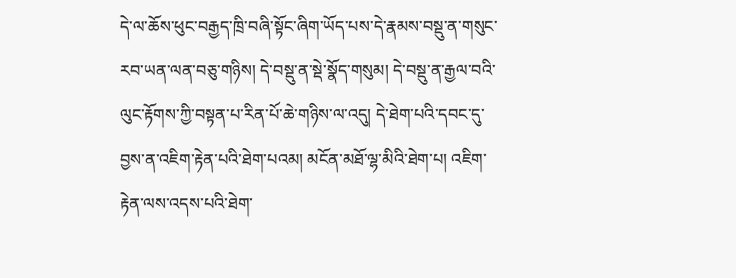དེ་ལ་ཆོས་ཕུང་བརྒྱད་ཁྲི་བཞི་སྟོང་ཞིག་ཡོད་པས་དེ་རྣམས་བསྡུ་ན་གསུང་རབ་ཡན་ལན་བཅུ་གཉིས། དེ་བསྡུ་ན་སྡེ་སྣོད་གསུམ། དེ་བསྡུ་ན་རྒྱལ་བའི་ལུང་རྟོགས་ཀྱི་བསྟན་པ་རིན་པོ་ཆེ་གཉིས་ལ་འདུ། དེ་ཐེག་པའི་དབང་དུ་བྱས་ན་འཇིག་རྟེན་པའི་ཐེག་པའམ། མངོན་མཐོ་ལྷ་མིའི་ཐེག་པ། འཇིག་རྟེན་ལས་འདས་པའི་ཐེག་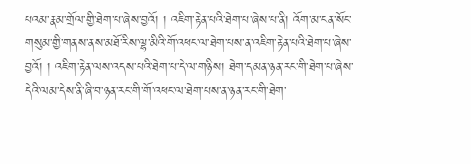པའམ་རྣམ་གྲོལ་གྱི་ཐེག་པ་ཞེས་བྱའོ། ། འཇིག་རྟེན་པའི་ཐེག་པ་ཞེས་པ་ནི། འོག་མ་ངན་སོང་གསུམ་གྱི་གནས་ནས་མཐོ་རིས་ལྷ་མིའི་གོ་འཕང་ལ་ཐེག་པས་ན་འཇིག་རྟེན་པའི་ཐེག་པ་ཞེས་བྱའོ། ། འཇིག་རྟེན་ལས་འདས་པའི་ཐེག་པ་དེ་ལ་གཉིས། ཐེག་དམན་ཉན་རང་གི་ཐེག་པ་ཞེས་དེའི་ལམ་དེས་ནི་ཞི་བ་ཉན་རང་གི་གོ་འཕང་ལ་ཐེག་པས་ན་ཉན་རང་གི་ཐེག་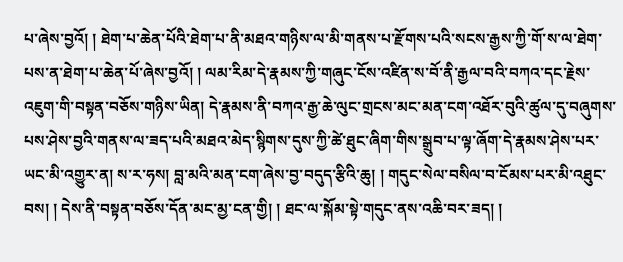པ་ཞེས་བྱའོ། ། ཐེག་པ་ཆེན་པོའི་ཐེག་པ་ནི་མཐའ་གཉིས་ལ་མི་གནས་པ་རྫོགས་པའི་སངས་རྒྱས་ཀྱི་གོ་ས་ལ་ཐེག་པས་ན་ཐེག་པ་ཆེན་པོ་ཞེས་བྱའོ། ། ལམ་རིམ་དེ་རྣམས་ཀྱི་གཞུང་ངོས་འཛིན་ས་བོ་ནི་རྒྱལ་བའི་བཀའ་དང་རྗེས་འཇུག་གི་བསྟན་བཅོས་གཉིས་ཡིན། དེ་རྣམས་ནི་བཀའ་རྒྱ་ཆེ་ལུང་གྲངས་མང་མན་ངག་འཐོར་བུའི་ཚུལ་དུ་བཞུགས་པས་ཤེས་བྱའི་གནས་ལ་ཟད་པའི་མཐའ་མེད་སྙིགས་དུས་ཀྱི་ཚེ་ཐུང་ཞིག་གིས་སྒྲུབ་པ་ལྟ་ཞོག་དེ་རྣམས་ཤེས་པར་ཡང་མི་འགྱུར་ན། ས་ར་ཧས། བླ་མའི་མན་ངག་ཞེས་བྱ་བདུད་རྩིའི་ཆུ། ། གདུང་སེལ་བསིལ་བ་ངོམས་པར་མི་འཐུང་བས། ། དེས་ནི་བསྟན་བཅོས་དོན་མང་མྱ་ངན་གྱི། ། ཐང་ལ་སྐོམ་སྟེ་གདུང་ནས་འཆི་བར་ཟད། །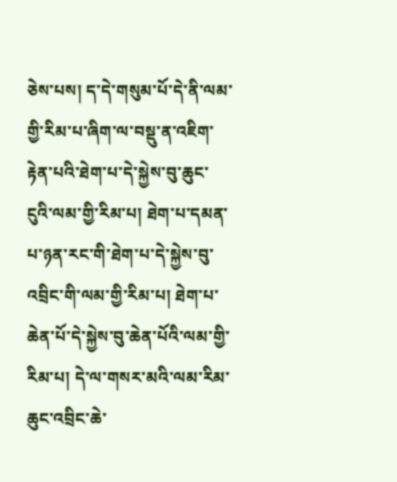ཅེས་པས། ད་དེ་གསུམ་པོ་དེ་ནི་ལམ་གྱི་རིམ་པ་ཞིག་ལ་བསྡུ་ན་འཇིག་རྟེན་པའི་ཐེག་པ་དེ་སྐྱེས་བུ་ཆུང་ངུའི་ལམ་གྱི་རིམ་པ། ཐེག་པ་དམན་པ་ཉན་རང་གི་ཐེག་པ་དེ་སྐྱེས་བུ་འབྲིང་གི་ལམ་གྱི་རིམ་པ། ཐེག་པ་ཆེན་པོ་དེ་སྐྱེས་བུ་ཆེན་པོའི་ལམ་གྱི་རིམ་པ། དེ་ལ་གསར་མའི་ལམ་རིམ་ཆུང་འབྲིང་ཆེ་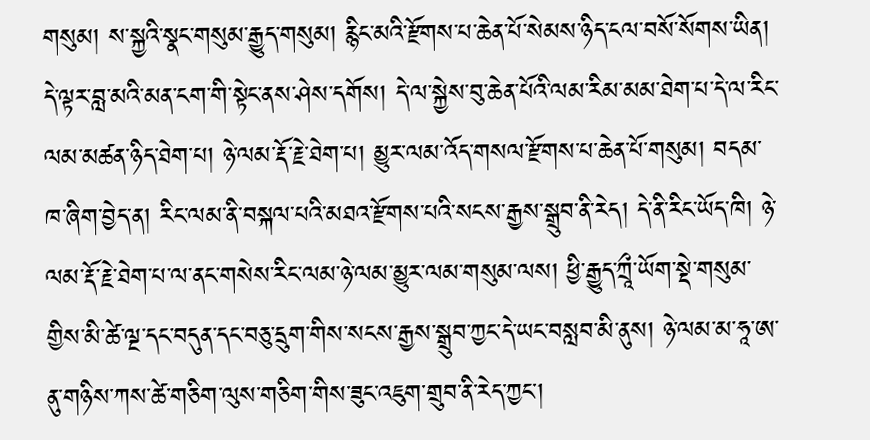གསུམ། ས་སྐྱའི་སྣང་གསུམ་རྒྱུད་གསུམ། རྙིང་མའི་རྫོགས་པ་ཆེན་པོ་སེམས་ཉིད་ངལ་བསོ་སོགས་ཡིན། དེ་ལྟར་བླ་མའི་མན་ངག་གི་སྟེང་ནས་ཤེས་དགོས། དེ་ལ་སྐྱེས་བུ་ཆེན་པོའི་ལམ་རིམ་མམ་ཐེག་པ་དེ་ལ་རིང་ལམ་མཚན་ཉིད་ཐེག་པ། ཉེ་ལམ་རྡོ་རྗེ་ཐེག་པ། མྱུར་ལམ་འོད་གསལ་རྫོགས་པ་ཆེན་པོ་གསུམ། བདམ་ཁ་ཞིག་བྱེད་ན། རིང་ལམ་ནི་བསྐལ་པའི་མཐའ་རྫོགས་པའི་སངས་རྒྱས་སྒྲུབ་ནི་རེད། དེ་ནི་རིང་ཡོད་ཁི། ཉེ་ལམ་རྡོ་རྗེ་ཐེག་པ་ལ་ནང་གསེས་རིང་ལམ་ཉེ་ལམ་མྱུར་ལམ་གསུམ་ལས། ཕྱི་རྒྱུད་ཀྲཱྀ་ཡོག་སྡེ་གསུམ་གྱིས་མི་ཚེ་ལྔ་དང་བདུན་དང་བཅུ་དྲུག་གིས་སངས་རྒྱས་སྒྲུབ་ཀྱང་དེ་ཡང་བསླབ་མི་ནུས། ཉེ་ལམ་མ་ཧཱ་ཨ་ནུ་གཉིས་ཀས་ཚེ་གཅིག་ལུས་གཅིག་གིས་ཟུང་འཇུག་གྲུབ་ནི་རེད་ཀྱང་།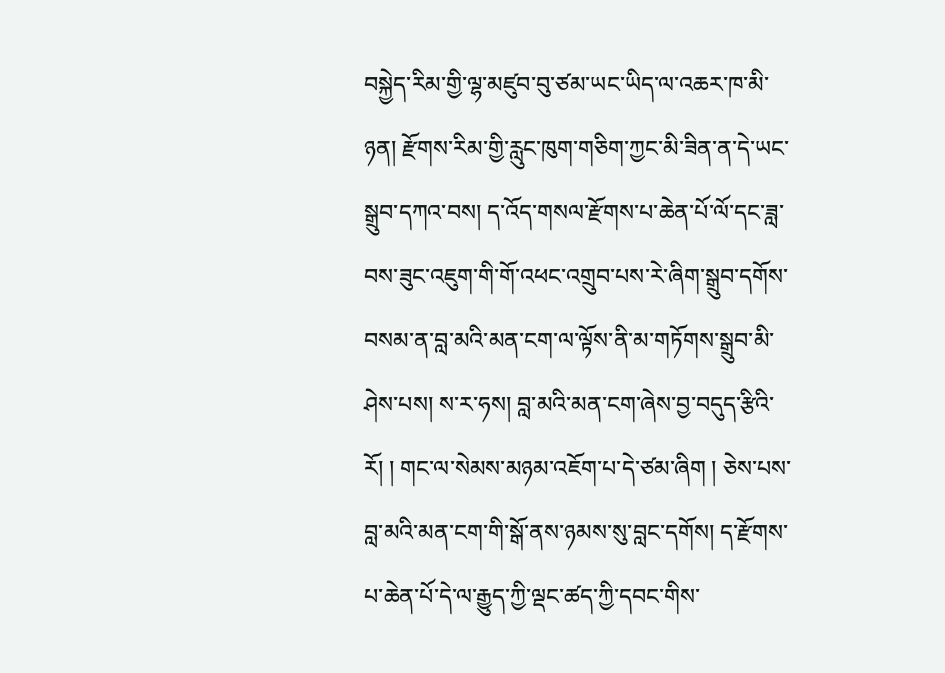བསྐྱེད་རིམ་གྱི་ལྷ་མཛུབ་བུ་ཙམ་ཡང་ཡིད་ལ་འཆར་ཁ་མི་ཉན། རྫོགས་རིམ་གྱི་རླུང་ཁུག་གཅིག་ཀྱང་མི་ཟིན་ན་དེ་ཡང་སྒྲུབ་དཀའ་བས། ད་འོད་གསལ་རྫོགས་པ་ཆེན་པོ་ལོ་དང་ཟླ་བས་ཟུང་འཇུག་གི་གོ་འཕང་འགྲུབ་པས་རེ་ཞིག་སྒྲུབ་དགོས་བསམ་ན་བླ་མའི་མན་ངག་ལ་ལྟོས་ནི་མ་གཏོགས་སྒྲུབ་མི་ཤེས་པས། ས་ར་ཧས། བླ་མའི་མན་ངག་ཞེས་བྱ་བདུད་རྩིའི་རོ། ། གང་ལ་སེམས་མཉམ་འཇོག་པ་དེ་ཙམ་ཞིག ། ཅེས་པས་བླ་མའི་མན་ངག་གི་སྒོ་ནས་ཉམས་སུ་བླང་དགོས། ད་རྫོགས་པ་ཆེན་པོ་དེ་ལ་རྒྱུད་ཀྱི་ལྡང་ཚད་ཀྱི་དབང་གིས་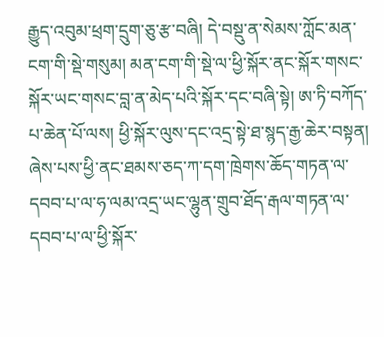རྒྱུད་འབུམ་ཕྲག་དྲུག་ཅུ་རྩ་བཞི། དེ་བསྡུ་ན་སེམས་ཀློང་མན་ངག་གི་སྡེ་གསུམ། མན་ངག་གི་སྡེ་ལ་ཕྱི་སྐོར་ནང་སྐོར་གསང་སྐོར་ཡང་གསང་བླ་ན་མེད་པའི་སྐོར་དང་བཞི་སྟེ། ཨ་ཏི་བཀོད་པ་ཆེན་པོ་ལས། ཕྱི་སྐོར་ལུས་དང་འདྲ་སྟེ་ཐ་སྙད་རྒྱ་ཆེར་བསྟན། ཞེས་པས་ཕྱི་ནང་ཐམས་ཅད་ཀ་དག་ཁྲེགས་ཆོད་གཏན་ལ་དབབ་པ་ལ་ཧ་ལམ་འདྲ་ཡང་ལྷུན་གྲུབ་ཐོད་རྒལ་གཏན་ལ་དབབ་པ་ལ་ཕྱི་སྐོར་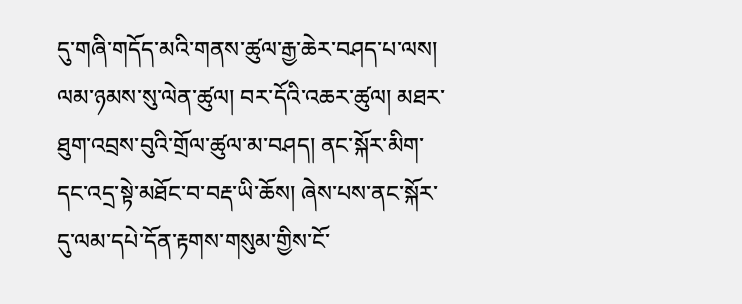དུ་གཞི་གདོད་མའི་གནས་ཚུལ་རྒྱ་ཆེར་བཤད་པ་ལས། ལམ་ཉམས་སུ་ལེན་ཚུལ། བར་དོའི་འཆར་ཚུལ། མཐར་ཐུག་འབྲས་བུའི་གྲོལ་ཚུལ་མ་བཤད། ནང་སྐོར་མིག་དང་འདྲ་སྟེ་མཐོང་བ་བརྡ་ཡི་ཆོས། ཞེས་པས་ནང་སྐོར་དུ་ལམ་དཔེ་དོན་རྟགས་གསུམ་གྱིས་ངོ་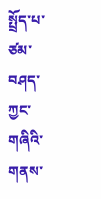སྤྲོད་པ་ཙམ་བཤད་ཀྱང་གཞིའི་གནས་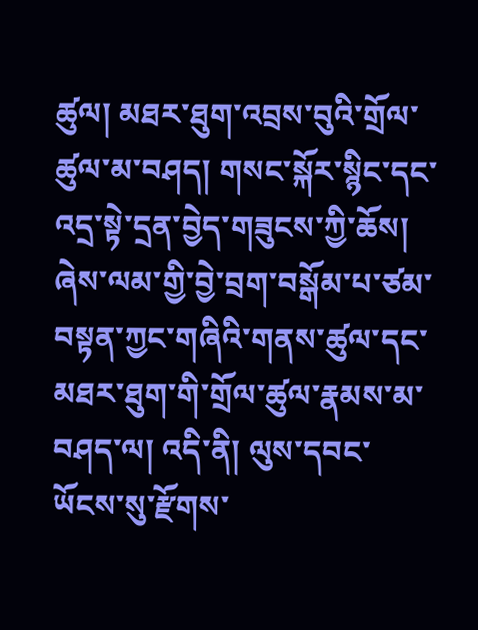ཚུལ། མཐར་ཐུག་འབྲས་བུའི་གྲོལ་ཚུལ་མ་བཤད། གསང་སྐོར་སྙིང་དང་འདྲ་སྟེ་དྲན་བྱེད་གཟུངས་ཀྱི་ཆོས། ཞེས་ལམ་གྱི་བྱེ་བྲག་བསྒོམ་པ་ཙམ་བསྟན་ཀྱང་གཞིའི་གནས་ཚུལ་དང་མཐར་ཐུག་གི་གྲོལ་ཚུལ་རྣམས་མ་བཤད་ལ། འདི་ནི། ལུས་དབང་ཡོངས་སུ་རྫོགས་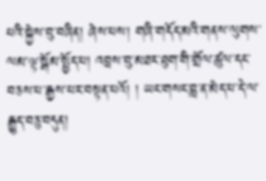པའི་སྐྱེས་བུ་བཞིན། ཞེས་པས། གཞི་གདོད་མའི་གནས་ལུགས་ལམ་ལྟ་སྒོམ་སྤྱོད་པ། འབྲས་བུ་མཐར་ཐུག་གི་གྲོལ་ཚུལ་དང་བཅས་པ་རྒྱས་པར་བསྟན་པའོ། ། ཡང་གསང་བླ་ན་མེད་པ་དེ་ལ་རྒྱུད་བཅུ་བདུན།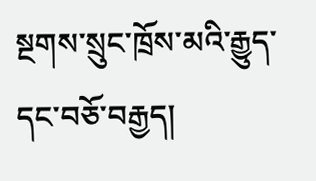སྔགས་སྲུང་ཁྲོས་མའི་རྒྱུད་དང་བཅོ་བརྒྱད།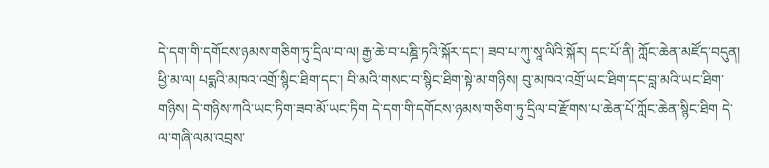དེ་དག་གི་དགོངས་ཉམས་གཅིག་ཏུ་དྲིལ་བ་ལ། རྒྱ་ཆེ་བ་པཎྜི་ཏའི་སྐོར་དང་། ཟབ་པ་ཀུ་སཱ་ལིའི་སྐོར། དང་པོ་ནི། ཀློང་ཆེན་མཛོད་བདུན། ཕྱི་མ་ལ། པདྨའི་མཁའ་འགྲོ་སྙིང་ཐིག་དང་། བི་མའི་གསང་བ་སྙིང་ཐིག་སྟེ་མ་གཉིས། བུ་མཁའ་འགྲོ་ཡང་ཐིག་དང་བླ་མའི་ཡང་ཐིག་གཉིས། དེ་གཉིས་ཀའི་ཡང་ཏིག་ཟབ་མོ་ཡང་ཏིག དེ་དག་གི་དགོངས་ཉམས་གཅིག་ཏུ་དྲིལ་བ་རྫོགས་པ་ཆེན་པོ་ཀློང་ཆེན་སྙིང་ཐིག དེ་ལ་གཞི་ལམ་འབྲས་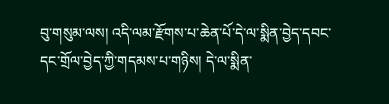བུ་གསུམ་ལས། འདི་ལམ་རྫོགས་པ་ཆེན་པོ་དེ་ལ་སྨིན་བྱེད་དབང་དང་གྲོལ་བྱེད་ཀྱི་གདམས་པ་གཉིས། དེ་ལ་སྨིན་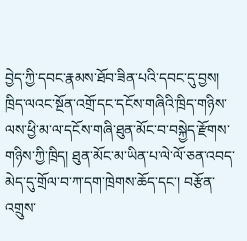བྱེད་ཀྱི་དབང་རྣམས་ཐོབ་ཟིན་པའི་དབང་དུ་བྱས། ཁྲིད་ལའང་སྔོན་འགྲོ་དང་དངོས་གཞིའི་ཁྲིད་གཉིས་ལས་ཕྱི་མ་ལ་དངོས་གཞི་ཐུན་མོང་བ་བསྐྱེད་རྫོགས་གཉིས་ཀྱི་ཁྲིད། ཐུན་མོང་མ་ཡིན་པ་ལེ་ལོ་ཅན་འབད་མེད་དུ་གྲོལ་བ་ཀ་དག་ཁྲེགས་ཆོད་དང་། བརྩོན་འགྲུས་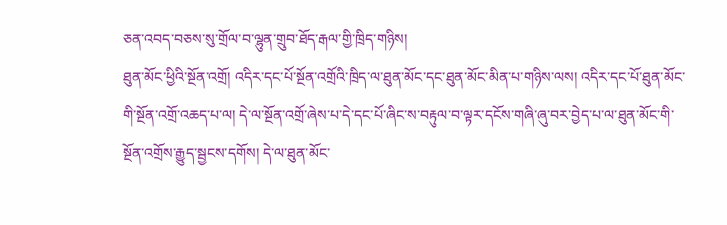ཅན་འབད་བཅས་སུ་གྲོལ་བ་ལྷུན་གྲུབ་ཐོད་རྒལ་གྱི་ཁྲིད་གཉིས།
ཐུན་མོང་ཕྱིའི་སྔོན་འགྲོ། འདིར་དང་པོ་སྔོན་འགྲོའི་ཁྲིད་ལ་ཐུན་མོང་དང་ཐུན་མོང་མིན་པ་གཉིས་ལས། འདིར་དང་པོ་ཐུན་མོང་གི་སྔོན་འགྲོ་འཆད་པ་ལ། དེ་ལ་སྔོན་འགྲོ་ཞེས་པ་དེ་དང་པོ་ཞིང་ས་བརྟུལ་བ་ལྟར་དངོས་གཞི་ཞུ་བར་བྱེད་པ་ལ་ཐུན་མོང་གི་སྔོན་འགྲོས་རྒྱུད་སྦྱངས་དགོས། དེ་ལ་ཐུན་མོང་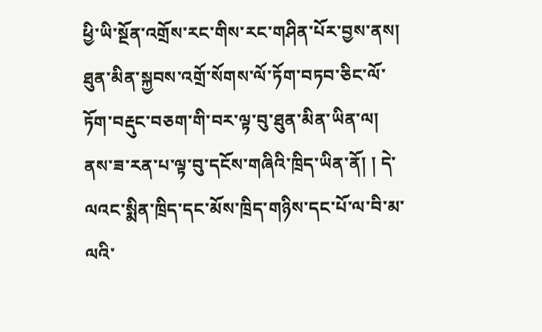ཕྱི་ཡི་སྔོན་འགྲོས་རང་གིས་རང་གཤིན་པོར་བྱས་ནས། ཐུན་མིན་སྐྱབས་འགྲོ་སོགས་ལོ་ཏོག་བཏབ་ཅིང་ལོ་ཏོག་བརྡུང་བཅག་གི་བར་ལྟ་བུ་ཐུན་མིན་ཡིན་ལ། ནས་ཟ་རན་པ་ལྟ་བུ་དངོས་གཞིའི་ཁྲིད་ཡིན་ནོ། ། དེ་ལའང་སྨིན་ཁྲིད་དང་མོས་ཁྲིད་གཉིས་དང་པོ་ལ་བི་མ་ལའི་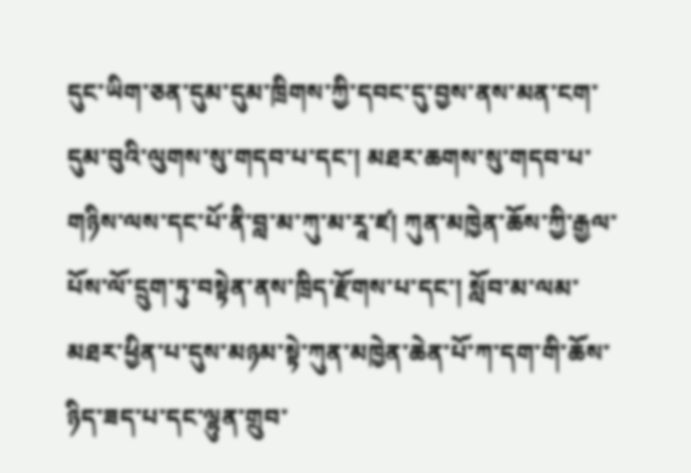དུང་ཡིག་ཅན་དུམ་དུམ་ཁྲིགས་ཀྱི་དབང་དུ་བྱས་ནས་མན་ངག་དུམ་བུའི་ལུགས་སུ་གདབ་པ་དང་། མཐར་ཆགས་སུ་གདབ་པ་གཉིས་ལས་དང་པོ་ནི་བླ་མ་ཀུ་མ་རཱ་ཛ། ཀུན་མཁྱེན་ཆོས་ཀྱི་རྒྱལ་པོས་ལོ་དྲུག་ཏུ་བསྟེན་ནས་ཁྲིད་རྫོགས་པ་དང་། སློབ་མ་ལམ་མཐར་ཕྱིན་པ་དུས་མཉམ་སྟེ་ཀུན་མཁྱེན་ཆེན་པོ་ཀ་དག་གི་ཆོས་ཉིད་ཟད་པ་དང་ལྷུན་གྲུབ་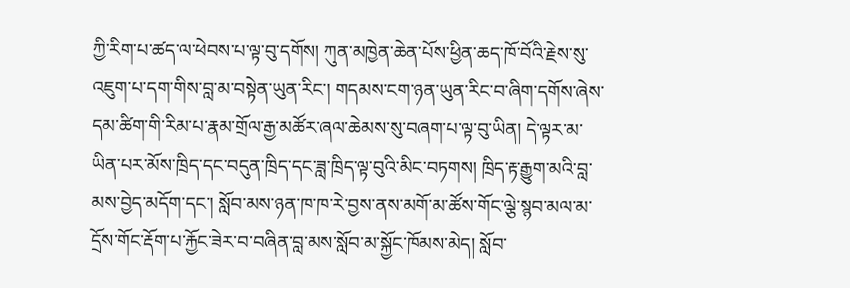ཀྱི་རིག་པ་ཚད་ལ་ཕེབས་པ་ལྟ་བུ་དགོས། ཀུན་མཁྱེན་ཆེན་པོས་ཕྱིན་ཆད་ཁོ་བོའི་རྗེས་སུ་འཇུག་པ་དག་གིས་བླ་མ་བསྟེན་ཡུན་རིང་། གདམས་ངག་ཉན་ཡུན་རིང་བ་ཞིག་དགོས་ཞེས་དམ་ཚིག་གི་རིམ་པ་རྣམ་གྲོལ་རྒྱ་མཚོར་ཞལ་ཆེམས་སུ་བཞག་པ་ལྟ་བུ་ཡིན། དེ་ལྟར་མ་ཡིན་པར་མོས་ཁྲིད་དང་བདུན་ཁྲིད་དང་ཟླ་ཁྲིད་ལྟ་བུའི་མིང་བཏགས། ཁྲིད་རྟ་རྒྱུག་མའི་བླ་མས་བྱེད་མདོག་དང་། སློབ་མས་ཉན་ཁ་ཁ་རེ་བྱས་ནས་མགོ་མ་ཚོས་གོང་ལྕེ་སྙབ་མལ་མ་དྲོས་གོང་རྡོག་པ་རྐྱོང་ཟེར་བ་བཞིན་བླ་མས་སློབ་མ་སྐྱོང་ཁོམས་མེད། སློབ་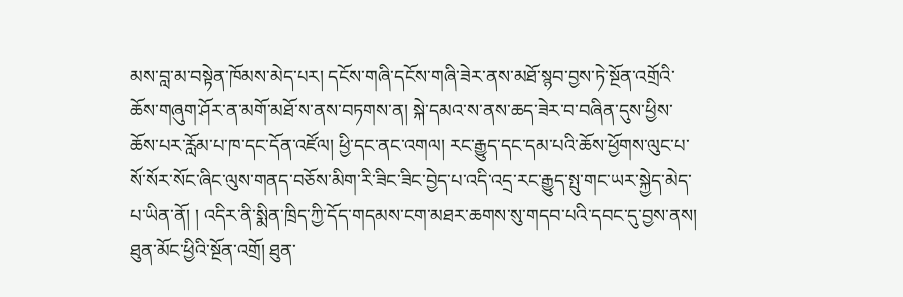མས་བླ་མ་བསྟེན་ཁོམས་མེད་པར། དངོས་གཞི་དངོས་གཞི་ཟེར་ནས་མཐོ་སྙབ་བྱས་ཏེ་སྔོན་འགྲོའི་ཆོས་གཞུག་ཤོར་ན་མགོ་མཐོ་ས་ནས་བཏགས་ན། སྐེ་དམའ་ས་ནས་ཆད་ཟེར་བ་བཞིན་དུས་ཕྱིས་ཆོས་པར་རློམ་པ་ཁ་དང་དོན་འཛོལ། ཕྱི་དང་ནང་འགལ། རང་རྒྱུད་དང་དམ་པའི་ཆོས་ཕྱོགས་ལུང་པ་སོ་སོར་སོང་ཞིང་ལུས་གནད་བཅོས་མིག་རི་ཟིང་ཟིང་བྱེད་པ་འདི་འདྲ་རང་རྒྱུད་སྤུ་གང་ཡར་སྐྱེད་མེད་པ་ཡིན་ནོ། ། འདིར་ནི་སྨིན་ཁྲིད་ཀྱི་དོད་གདམས་ངག་མཐར་ཆགས་སུ་གདབ་པའི་དབང་དུ་བྱས་ནས། ཐུན་མོང་ཕྱིའི་སྔོན་འགྲོ། ཐུན་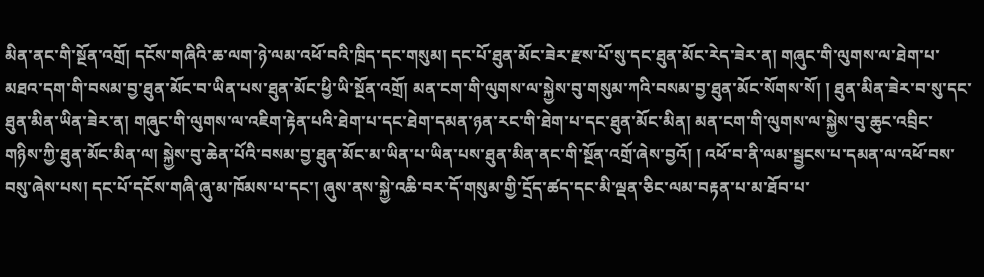མིན་ནང་གི་སྔོན་འགྲོ། དངོས་གཞིའི་ཆ་ལག་ཉེ་ལམ་འཕོ་བའི་ཁྲིད་དང་གསུམ། དང་པོ་ཐུན་མོང་ཟེར་རྫས་པོ་སུ་དང་ཐུན་མོང་རེད་ཟེར་ན། གཞུང་གི་ལུགས་ལ་ཐེག་པ་མཐའ་དག་གི་བསམ་བྱ་ཐུན་མོང་བ་ཡིན་པས་ཐུན་མོང་ཕྱི་ཡི་སྔོན་འགྲོ། མན་ངག་གི་ལུགས་ལ་སྐྱེས་བུ་གསུམ་ཀའི་བསམ་བྱ་ཐུན་མོང་སོགས་སོ། ། ཐུན་མིན་ཟེར་བ་སུ་དང་ཐུན་མིན་ཡིན་ཟེར་ན། གཞུང་གི་ལུགས་ལ་འཇིག་རྟེན་པའི་ཐེག་པ་དང་ཐེག་དམན་ཉན་རང་གི་ཐེག་པ་དང་ཐུན་མོང་མིན། མན་ངག་གི་ལུགས་ལ་སྐྱེས་བུ་ཆུང་འབྲིང་གཉིས་ཀྱི་ཐུན་མོང་མིན་ལ། སྐྱེས་བུ་ཆེན་པོའི་བསམ་བྱ་ཐུན་མོང་མ་ཡིན་པ་ཡིན་པས་ཐུན་མིན་ནང་གི་སྔོན་འགྲོ་ཞེས་བྱའོ། ། འཕོ་བ་ནི་ལམ་སྦྱངས་པ་དམན་ལ་འཕོ་བས་བསུ་ཞེས་པས། དང་པོ་དངོས་གཞི་ཞུ་མ་ཁོམས་པ་དང་། ཞུས་ནས་སྐྱེ་འཆི་བར་དོ་གསུམ་གྱི་དྲོད་ཚད་དང་མི་ལྡན་ཅིང་ལམ་བརྟན་པ་མ་ཐོབ་པ་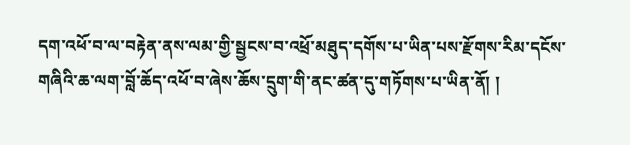དག་འཕོ་བ་ལ་བརྟེན་ནས་ལམ་གྱི་སྦྱངས་བ་འཕྲོ་མཐུད་དགོས་པ་ཡིན་པས་རྫོགས་རིམ་དངོས་གཞིའི་ཆ་ལག་བློ་ཆོད་འཕོ་བ་ཞེས་ཆོས་དྲུག་གི་ནང་ཚན་དུ་གཏོགས་པ་ཡིན་ནོ། །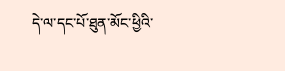དེ་ལ་དང་པོ་ཐུན་མོང་ཕྱིའི་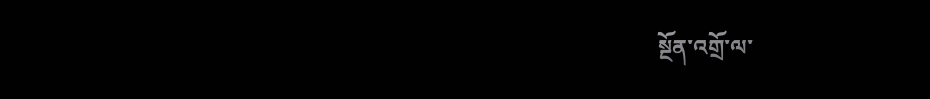སྔོན་འགྲོ་ལ་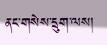ནང་གསེས་དྲུག་ལས།